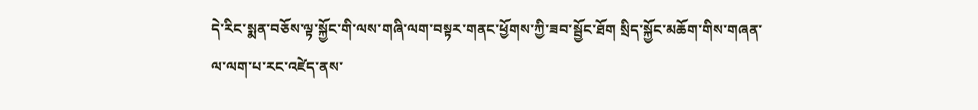དེ་རིང་སྨན་བཅོས་ལྟ་སྐྱོང་གི་ལས་གཞི་ལག་བསྟར་གནང་ཕྱོགས་ཀྱི་ཟབ་སྦྱོང་ཐོག སྲིད་སྐྱོང་མཆོག་གིས་གཞན་ལ་ལག་པ་རང་འཛེད་ནས་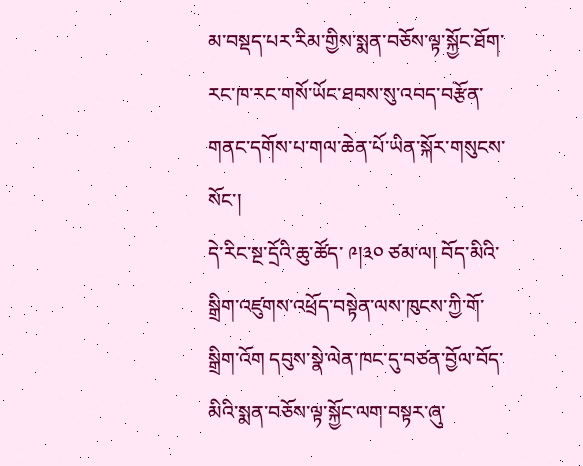མ་བསྡད་པར་རིམ་གྱིས་སྨན་བཅོས་ལྟ་སྐྱོང་ཐོག་རང་ཁ་རང་གསོ་ཡོང་ཐབས་སུ་འབད་བརྩོན་གནང་དགོས་པ་གལ་ཆེན་པོ་ཡིན་སྐོར་གསུངས་སོང་།
དེ་རིང་སྔ་དྲོའི་ཆུ་ཚོད་ ༩།༣༠ ཙམ་ལ། བོད་མིའི་སྒྲིག་འཛུགས་འཕྲོད་བསྟེན་ལས་ཁུངས་ཀྱི་གོ་སྒྲིག་འོག དབུས་སྣེ་ལེན་ཁང་དུ་བཙན་བྱོལ་བོད་མིའི་སྨན་བཅོས་ལྟ་སྐྱོང་ལག་བསྟར་ཞུ་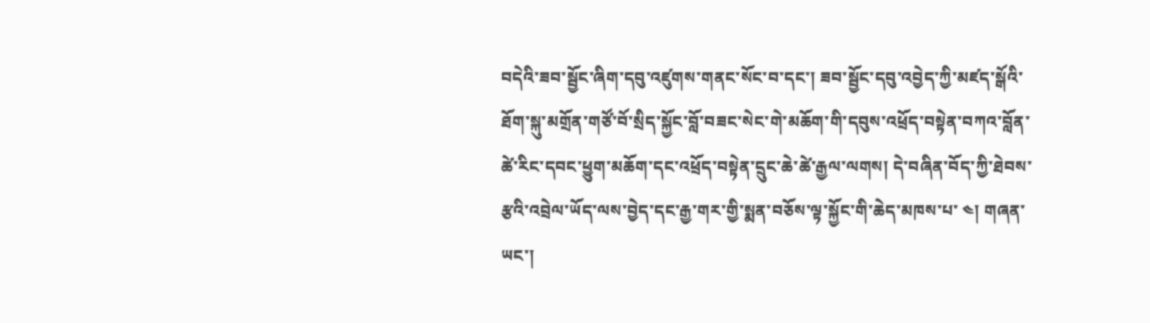བདེའི་ཟབ་སྦྱོང་ཞིག་དབུ་འཛུགས་གནང་སོང་བ་དང་། ཟབ་སྦྱོང་དབུ་འབྱེད་ཀྱི་མཛད་སྒོའི་ཐོག་སྐུ་མགྲོན་གཙོ་བོ་སྲིད་སྐྱོང་བློ་བཟང་སེང་གེ་མཆོག་གི་དབུས་འཕྲོད་བསྟེན་བཀའ་བློན་ཚེ་རིང་དབང་ཕྱུག་མཆོག་དང་འཕྲོད་བསྟེན་དྲུང་ཆེ་ཚེ་རྒྱལ་ལགས། དེ་བཞིན་བོད་ཀྱི་ཐེབས་རྩའི་འབྲེལ་ཡོད་ལས་བྱེད་དང་རྒྱ་གར་གྱི་སྨན་བཅོས་ལྟ་སྐྱོང་གི་ཆེད་མཁས་པ་ ༤། གཞན་ཡང་།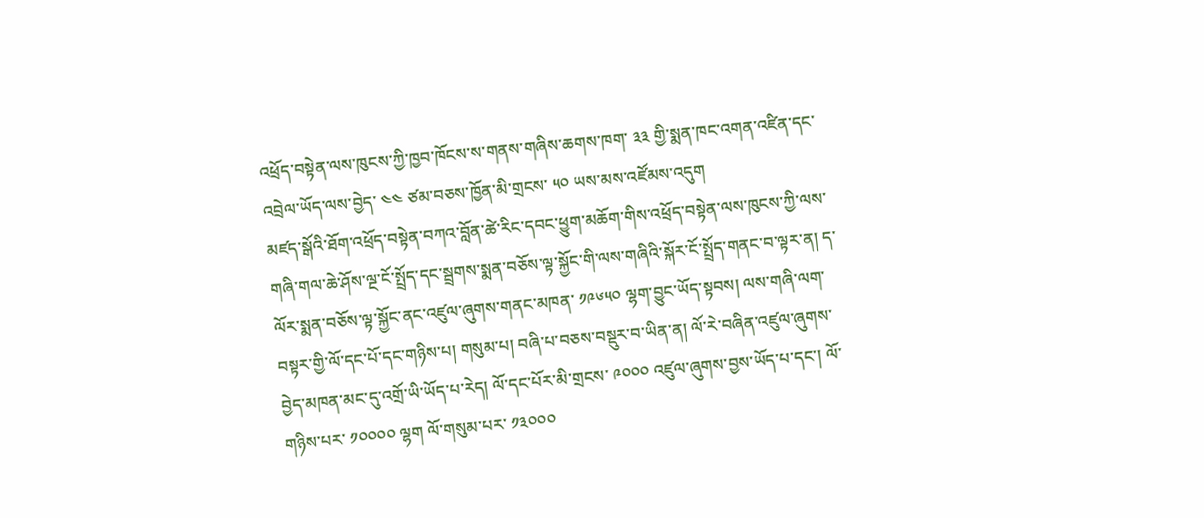འཕྲོད་བསྟེན་ལས་ཁུངས་ཀྱི་ཁྱབ་ཁོངས་ས་གནས་གཞིས་ཆགས་ཁག་ ༣༣ གྱི་སྨན་ཁང་འགན་འཛིན་དང་འབྲེལ་ཡོད་ལས་བྱེད་ ༤༤ ཙམ་བཅས་ཁྱོན་མི་གྲངས་ ༥༠ ཡས་མས་འཛོམས་འདུག
མཛད་སྒོའི་ཐོག་འཕྲོད་བསྟེན་བཀའ་བློན་ཚེ་རིང་དབང་ཕྱུག་མཆོག་གིས་འཕྲོད་བསྟེན་ལས་ཁུངས་ཀྱི་ལས་གཞི་གལ་ཆེ་ཤོས་ལྔ་ངོ་སྤྲོད་དང་སྦྲགས་སྨན་བཅོས་ལྟ་སྐྱོང་གི་ལས་གཞིའི་སྐོར་ངོ་སྤྲོད་གནང་བ་ལྟར་ན། ད་ལོར་སྨན་བཅོས་ལྟ་སྐྱོང་ནང་འཛུལ་ཞུགས་གནང་མཁན་ ༡༩༦༥༠ ལྷག་བྱུང་ཡོད་སྟབས། ལས་གཞི་ལག་བསྟར་གྱི་ལོ་དང་པོ་དང་གཉིས་པ། གསུམ་པ། བཞི་པ་བཅས་བསྡུར་བ་ཡིན་ན། ལོ་རེ་བཞིན་འཛུལ་ཞུགས་བྱེད་མཁན་མང་དུ་འགྲོ་ཡི་ཡོད་པ་རེད། ལོ་དང་པོར་མི་གྲངས་ ༩༠༠༠ འཛུལ་ཞུགས་བྱས་ཡོད་པ་དང་། ལོ་གཉིས་པར་ ༡༠༠༠༠ ལྷག ལོ་གསུམ་པར་ ༡༣༠༠༠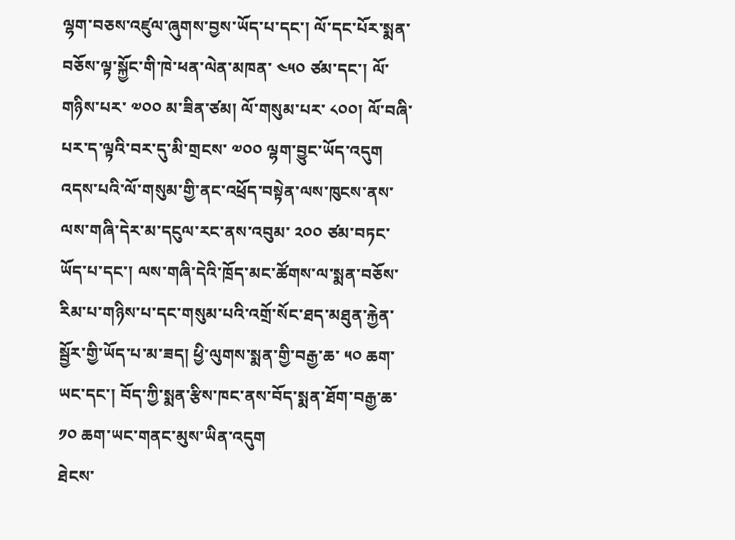ལྷག་བཅས་འཛུལ་ཞུགས་བྱས་ཡོད་པ་དང་། ལོ་དང་པོར་སྨན་བཅོས་ལྟ་སྐྱོང་གི་ཁེ་ཕན་ལེན་མཁན་ ༤༥༠ ཙམ་དང་། ལོ་གཉིས་པར་ ༧༠༠ མ་ཟིན་ཙམ། ལོ་གསུམ་པར་ ༨༠༠། ལོ་བཞི་པར་ད་ལྟའི་བར་དུ་མི་གྲངས་ ༧༠༠ ལྷག་བྱུང་ཡོད་འདུག འདས་པའི་ལོ་གསུམ་གྱི་ནང་འཕྲོད་བསྟེན་ལས་ཁུངས་ནས་ལས་གཞི་དེར་མ་དངུལ་རང་ནས་འབུམ་ ༢༠༠ ཙམ་བཏང་ཡོད་པ་དང་། ལས་གཞི་དེའི་ཁྲོད་མང་ཚོགས་ལ་སྨན་བཅོས་རིམ་པ་གཉིས་པ་དང་གསུམ་པའི་འགྲོ་སོང་ཐད་མཐུན་རྐྱེན་སྦྱོར་གྱི་ཡོད་པ་མ་ཟད། ཕྱི་ལུགས་སྨན་གྱི་བརྒྱ་ཆ་ ༥༠ ཆག་ཡང་དང་། བོད་ཀྱི་སྨན་རྩིས་ཁང་ནས་བོད་སྨན་ཐོག་བརྒྱ་ཆ་ ༡༠ ཆག་ཡང་གནང་མུས་ཡིན་འདུག
ཐེངས་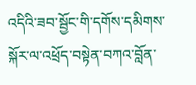འདིའི་ཟབ་སྦྱོང་གི་དགོས་དམིགས་སྐོར་ལ་འཕྲོད་བསྟེན་བཀའ་བློན་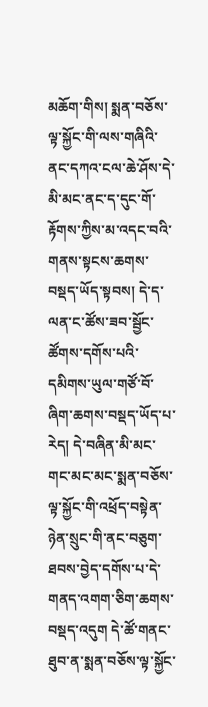མཆོག་གིས། སྨན་བཅོས་ལྟ་སྐྱོང་གི་ལས་གཞིའི་ནང་དཀའ་ངལ་ཆེ་ཤོས་དེ་མི་མང་ནང་ད་དུང་གོ་རྟོགས་ཀྱིས་མ་འདང་བའི་གནས་སྟངས་ཆགས་བསྡད་ཡོད་སྟབས། དེ་ད་ལན་ང་ཚོས་ཟབ་སྦྱོང་ཚོགས་དགོས་པའི་དམིགས་ཡུལ་གཙོ་བོ་ཞིག་ཆགས་བསྡད་ཡོད་པ་རེད། དེ་བཞིན་མི་མང་གང་མང་མང་སྨན་བཅོས་ལྟ་སྐྱོང་གི་འཕྲོད་བསྟེན་ཉེན་སྲུང་གི་ནང་བཅུག་ཐབས་བྱེད་དགོས་པ་དེ་གནད་འགག་ཅིག་ཆགས་བསྡད་འདུག དེ་ཚོ་གནང་ཐུབ་ན་སྨན་བཅོས་ལྟ་སྐྱོང་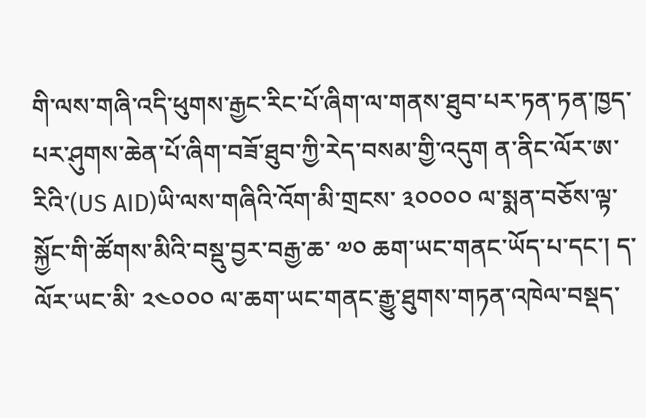གི་ལས་གཞི་འདི་ཕུགས་རྒྱང་རིང་པོ་ཞིག་ལ་གནས་ཐུབ་པར་ཏན་ཏན་ཁྱད་པར་ཤུགས་ཆེན་པོ་ཞིག་བཟོ་ཐུབ་ཀྱི་རེད་བསམ་གྱི་འདུག ན་ནིང་ལོར་ཨ་རིའི་(US AID)ཡི་ལས་གཞིའི་འོག་མི་གྲངས་ ༣༠༠༠༠ ལ་སྨན་བཅོས་ལྟ་སྐྱོང་གི་ཚོགས་མིའི་བསྡུ་བྱར་བརྒྱ་ཆ་ ༧༠ ཆག་ཡང་གནང་ཡོད་པ་དང་། ད་ལོར་ཡང་མི་ ༢༤༠༠༠ ལ་ཆག་ཡང་གནང་རྒྱུ་ཐུགས་གཏན་འཁེལ་བསྡད་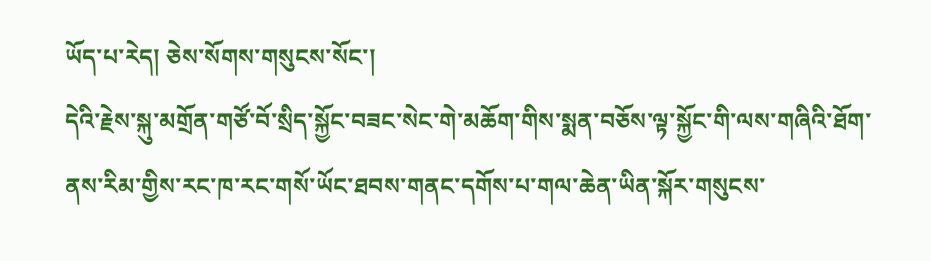ཡོད་པ་རེད། ཅེས་སོགས་གསུངས་སོང་།
དེའི་རྗེས་སྐུ་མགྲོན་གཙོ་བོ་སྲིད་སྐྱོང་བཟང་སེང་གེ་མཆོག་གིས་སྨན་བཅོས་ལྟ་སྐྱོང་གི་ལས་གཞིའི་ཐོག་ནས་རིམ་གྱིས་རང་ཁ་རང་གསོ་ཡོང་ཐབས་གནང་དགོས་པ་གལ་ཆེན་ཡིན་སྐོར་གསུངས་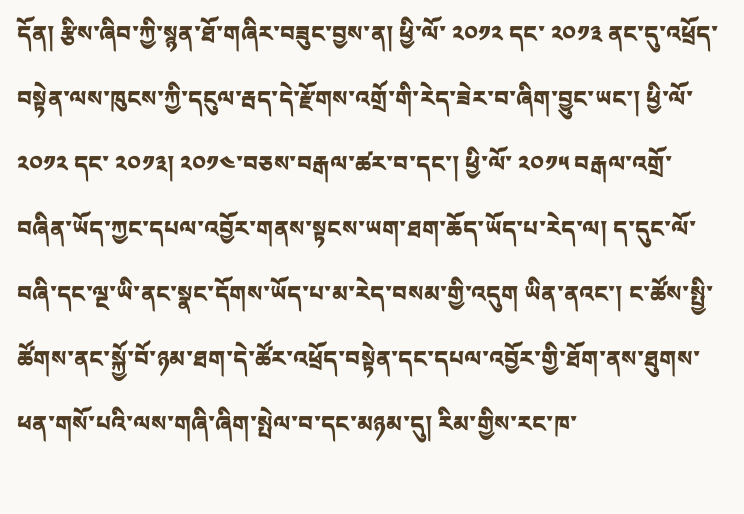དོན། རྩིས་ཞིབ་ཀྱི་སྙན་ཐོ་གཞིར་བཟུང་བྱས་ན། ཕྱི་ལོ་ ༢༠༡༢ དང་ ༢༠༡༣ ནང་དུ་འཕྲོད་བསྟེན་ལས་ཁུངས་ཀྱི་དངུལ་རྦད་དེ་རྫོགས་འགྲོ་གི་རེད་ཟེར་བ་ཞིག་བྱུང་ཡང་། ཕྱི་ལོ་ ༢༠༡༢ དང་ ༢༠༡༣། ༢༠༡༤་བཅས་བརྒལ་ཚར་བ་དང་། ཕྱི་ལོ་ ༢༠༡༥ བརྒལ་འགྲོ་བཞིན་ཡོད་ཀྱང་དཔལ་འབྱོར་གནས་སྟངས་ཡག་ཐག་ཆོད་ཡོད་པ་རེད་ལ། ད་དུང་ལོ་བཞི་དང་ལྔ་ཡི་ནང་སྣང་དོགས་ཡོད་པ་མ་རེད་བསམ་གྱི་འདུག ཡིན་ནའང་། ང་ཚོས་སྤྱི་ཚོགས་ནང་སྐྱོ་བོ་ཉམ་ཐག་དེ་ཚོར་འཕྲོད་བསྟེན་དང་དཔལ་འབྱོར་གྱི་ཐོག་ནས་ཐུགས་ཕན་གསོ་པའི་ལས་གཞི་ཞིག་སྤེལ་བ་དང་མཉམ་དུ། རིམ་གྱིས་རང་ཁ་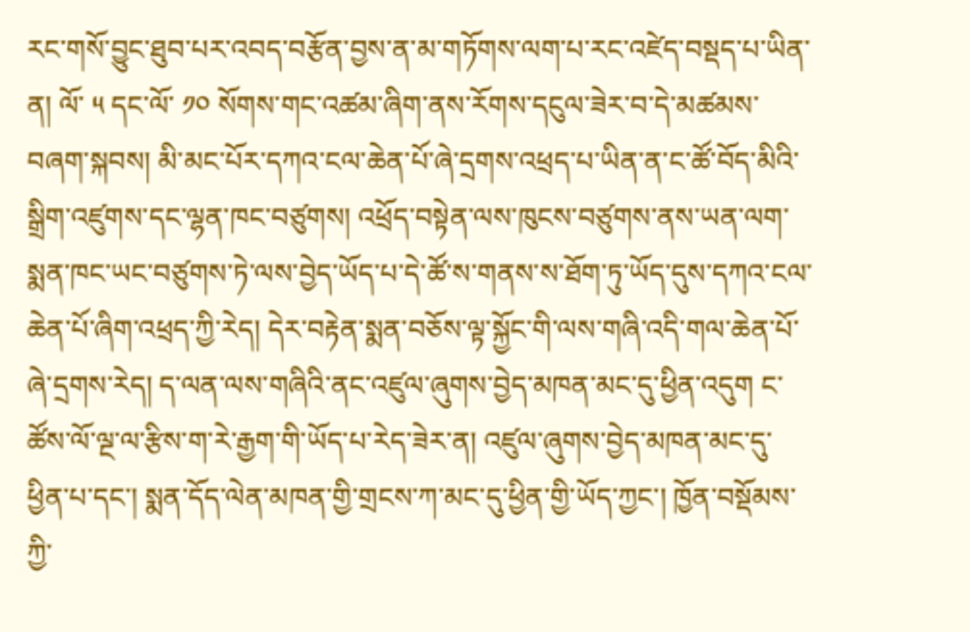རང་གསོ་བྱུང་ཐུབ་པར་འབད་བརྩོན་བྱས་ན་མ་གཏོགས་ལག་པ་རང་འཛེད་བསྡད་པ་ཡིན་ན། ལོ་ ༥ དང་ལོ་ ༡༠ སོགས་གང་འཚམ་ཞིག་ནས་རོགས་དངུལ་ཟེར་བ་དེ་མཚམས་བཞག་སྐབས། མི་མང་པོར་དཀའ་ངལ་ཆེན་པོ་ཞེ་དྲགས་འཕྲད་པ་ཡིན་ན་ང་ཚོ་བོད་མིའི་སྒྲིག་འཛུགས་དང་ལྷན་ཁང་བཙུགས། འཕྲོད་བསྟེན་ལས་ཁུངས་བཙུགས་ནས་ཡན་ལག་སྨན་ཁང་ཡང་བཙུགས་ཏེ་ལས་བྱེད་ཡོད་པ་དེ་ཚོ་ས་གནས་ས་ཐོག་ཏུ་ཡོད་དུས་དཀའ་ངལ་ཆེན་པོ་ཞིག་འཕྲད་ཀྱི་རེད། དེར་བརྟེན་སྨན་བཅོས་ལྟ་སྐྱོང་གི་ལས་གཞི་འདི་གལ་ཆེན་པོ་ཞེ་དྲགས་རེད། ད་ལན་ལས་གཞིའི་ནང་འཛུལ་ཞུགས་བྱེད་མཁན་མང་དུ་ཕྱིན་འདུག ང་ཚོས་ལོ་ལྔ་ལ་རྩིས་ག་རེ་རྒྱག་གི་ཡོད་པ་རེད་ཟེར་ན། འཛུལ་ཞུགས་བྱེད་མཁན་མང་དུ་ཕྱིན་པ་དང་། སྨན་དོད་ལེན་མཁན་གྱི་གྲངས་ཀ་མང་དུ་ཕྱིན་གྱི་ཡོད་ཀྱང་། ཁྱོན་བསྡོམས་ཀྱི་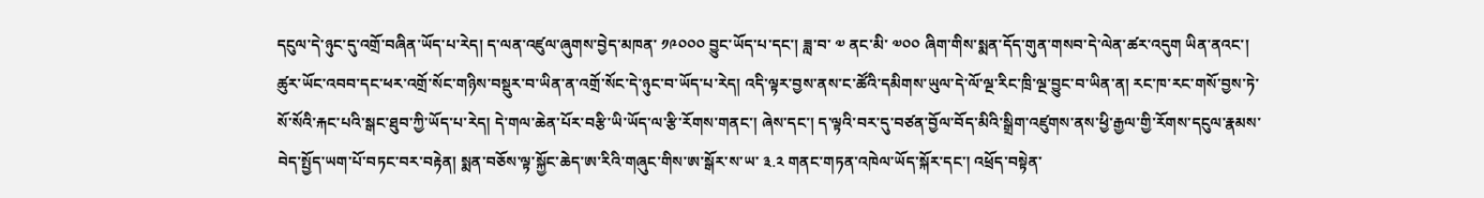དངུལ་དེ་ཉུང་དུ་འགྲོ་བཞིན་ཡོད་པ་རེད། ད་ལན་འཛུལ་ཞུགས་བྱེད་མཁན་ ༡༩༠༠༠ བྱུང་ཡོད་པ་དང་། ཟླ་བ་ ༧ ནང་མི་ ༧༠༠ ཞིག་གིས་སྨན་དོད་གུན་གསབ་དེ་ལེན་ཚར་འདུག ཡིན་ནའང་། ཚུར་ཡོང་འབབ་དང་ཕར་འགྲོ་སོང་གཉིས་བསྡུར་བ་ཡིན་ན་འགྲོ་སོང་དེ་ཉུང་བ་ཡོད་པ་རེད། འདི་ལྟར་བྱས་ནས་ང་ཚོའི་དམིགས་ཡུལ་དེ་ལོ་ལྔ་རིང་ཁྲི་ལྔ་བྱུང་བ་ཡིན་ན། རང་ཁ་རང་གསོ་བྱས་ཏེ་སོ་སོའི་རྐང་པའི་སྒང་ཐུབ་ཀྱི་ཡོད་པ་རེད། དེ་གལ་ཆེན་པོར་བརྩི་ཡི་ཡོད་ལ་རྩི་རོགས་གནང་། ཞེས་དང་། ད་ལྟའི་བར་དུ་བཙན་བྱོལ་བོད་མིའི་སྒྲིག་འཛུགས་ནས་ཕྱི་རྒྱལ་གྱི་རོགས་དངུལ་རྣམས་བེད་སྤྱོད་ཡག་པོ་བཏང་བར་བརྟེན། སྨན་བཅོས་ལྟ་སྐྱོང་ཆེད་ཨ་རིའི་གཞུང་གིས་ཨ་སྒོར་ས་ཡ་ ༣.༢ གནང་གཏན་འཁེལ་ཡོད་སྐོར་དང་། འཕྲོད་བསྟེན་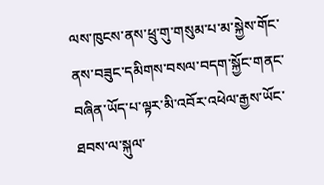ལས་ཁུངས་ནས་ཕྲུ་གུ་གསུམ་པ་མ་སྐྱེས་གོང་ནས་བཟུང་དམིགས་བསལ་བདག་སྐྱོང་གནང་བཞིན་ཡོད་པ་ལྟར་མི་འབོར་འཕེལ་རྒྱས་ཡོང་ཐབས་ལ་སྐུལ་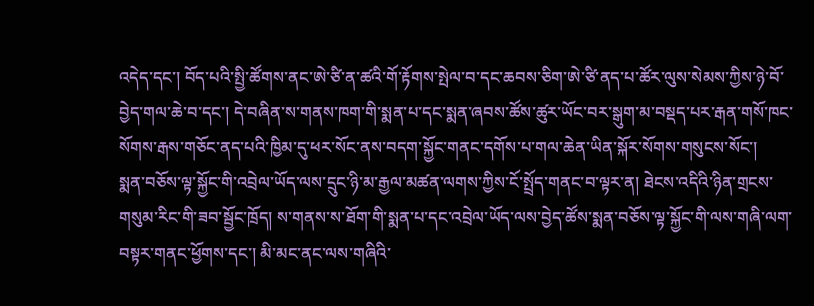འདེད་དང་། བོད་པའི་སྤྱི་ཚོགས་ནང་ཨེ་ཙི་ན་ཚའི་གོ་རྟོགས་སྤེལ་བ་དང་ཆབས་ཅིག་ཨེ་ཙི་ནད་པ་ཚོར་ལུས་སེམས་ཀྱིས་ཉེ་བོ་བྱེད་གལ་ཆེ་བ་དང་། དེ་བཞིན་ས་གནས་ཁག་གི་སྨན་པ་དང་སྨན་ཞབས་ཚོས་ཚུར་ཡོང་བར་སྒུག་མ་བསྡད་པར་རྒན་གསོ་ཁང་སོགས་རྒས་གཅོང་ནད་པའི་ཁྱིམ་དུ་ཕར་སོང་ནས་བདག་སྐྱོང་གནང་དགོས་པ་གལ་ཆེན་ཡིན་སྐོར་སོགས་གསུངས་སོང་།
སྨན་བཅོས་ལྟ་སྐྱོང་གི་འབྲེལ་ཡོད་ལས་དྲུང་ཉི་མ་རྒྱལ་མཚན་ལགས་ཀྱིས་ངོ་སྤྲོད་གནང་བ་ལྟར་ན། ཐེངས་འདིའི་ཉིན་གྲངས་གསུམ་རིང་གི་ཟབ་སྦྱོང་ཁྲོད། ས་གནས་ས་ཐོག་གི་སྨན་པ་དང་འབྲེལ་ཡོད་ལས་བྱེད་ཚོས་སྨན་བཅོས་ལྟ་སྐྱོང་གི་ལས་གཞི་ལག་བསྟར་གནང་ཕྱོགས་དང་། མི་མང་ནང་ལས་གཞིའི་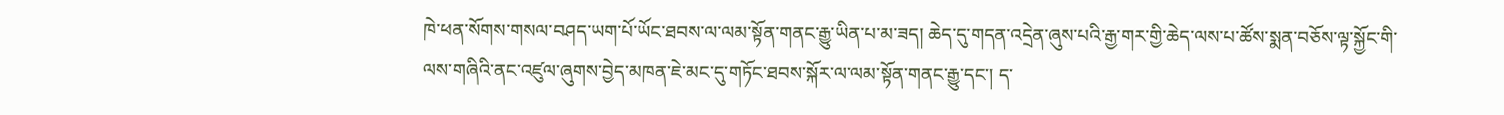ཁེ་ཕན་སོགས་གསལ་བཤད་ཡག་པོ་ཡོང་ཐབས་ལ་ལམ་སྟོན་གནང་རྒྱུ་ཡིན་པ་མ་ཟད། ཆེད་དུ་གདན་འདྲེན་ཞུས་པའི་རྒྱ་གར་གྱི་ཆེད་ལས་པ་ཚོས་སྨན་བཅོས་ལྟ་སྐྱོང་གི་ལས་གཞིའི་ནང་འཛུལ་ཞུགས་བྱེད་མཁན་ཇེ་མང་དུ་གཏོང་ཐབས་སྐོར་ལ་ལམ་སྟོན་གནང་རྒྱུ་དང་། ད་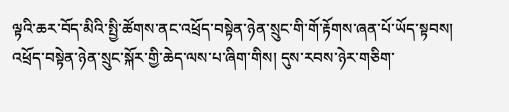ལྟའི་ཆར་བོད་མིའི་སྤྱི་ཚོགས་ནང་འཕྲོད་བསྟེན་ཉེན་སྲུང་གི་གོ་རྟོགས་ཞན་པོ་ཡོད་སྟབས། འཕྲོད་བསྟེན་ཉེན་སྲུང་སྐོར་གྱི་ཆེད་ལས་པ་ཞིག་གིས། དུས་རབས་ཉེར་གཅིག་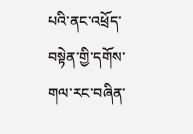པའི་ནང་འཕྲོད་བསྟེན་གྱི་དགོས་གལ་རང་བཞིན་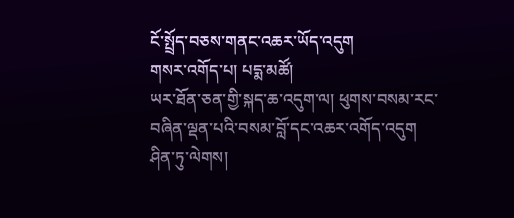ངོ་སྤྲོད་བཅས་གནང་འཆར་ཡོད་འདུག
གསར་འགོད་པ། པདྨ་མཚོ།
ཡར་ཐོན་ཅན་གྱི་སྐད་ཆ་འདུག་ལ། ཕུགས་བསམ་རང་བཞིན་ལྡན་པའི་བསམ་བློ་དང་འཆར་འགོད་འདུག
ཤིན་ཏུ་ལེགས།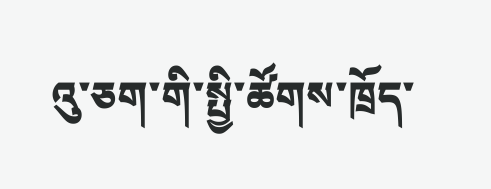འུ་ཅག་གི་སྤྱི་ཚོགས་ཁྲོད་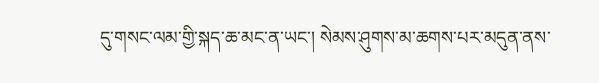དུ་གསང་ལམ་གྱི་སྐད་ཆ་མང་ན་ཡང་། སེམས་ཤུགས་མ་ཆགས་པར་མདུན་ནས་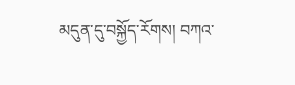མདུན་དུ་བསྐྱོད་རོགས། བཀའ་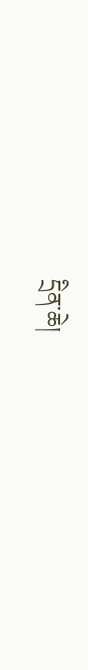དྲིན་ཆེ།